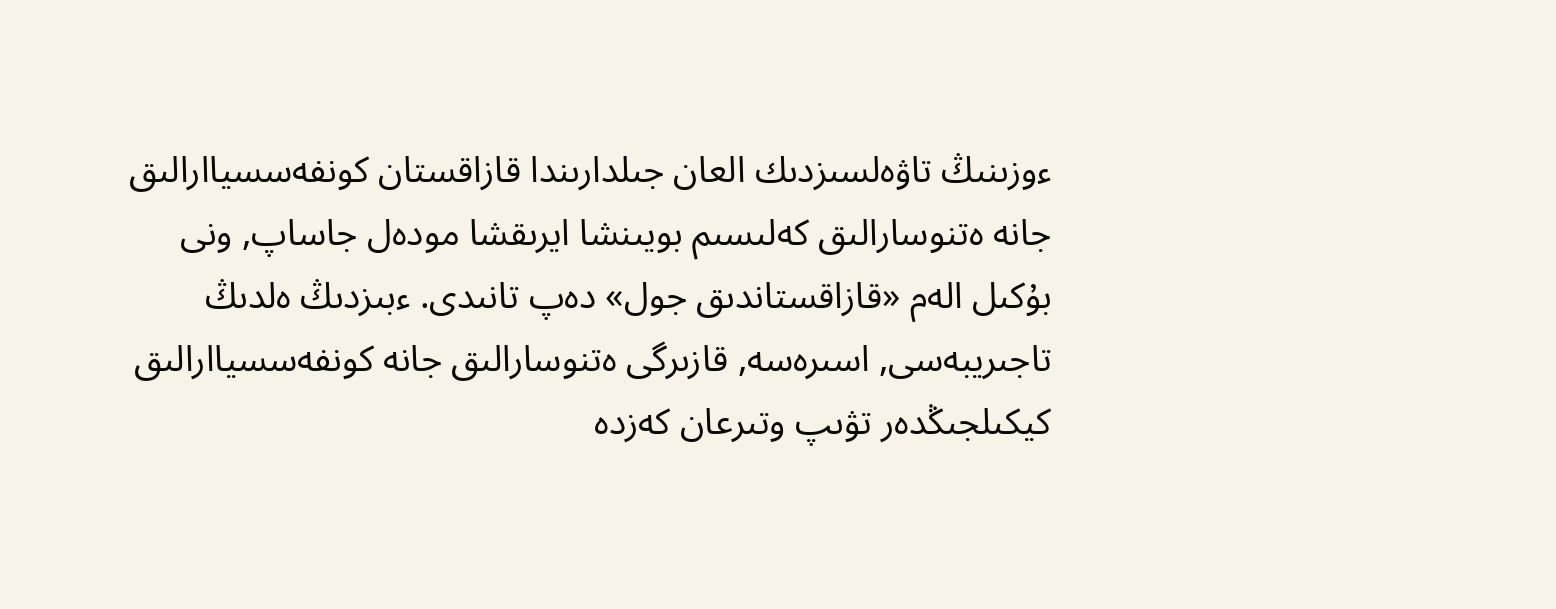ءوزىنىڭ تاۋەلسىزدىك العان جىلدارىندا قازاقستان كونفەسسياارالىق جانە ەتنوسارالىق كەلىسىم بويىنشا ايرىقشا مودەل جاساپ, ونى بۇكىل الەم «قازاقستاندىق جول» دەپ تانىدى. ءبىزدىڭ ەلدىڭ تاجىريبەسى, اسىرەسە, قازىرگى ەتنوسارالىق جانە كونفەسسياارالىق كيكىلجىڭدەر تۋىپ وتىرعان كەزدە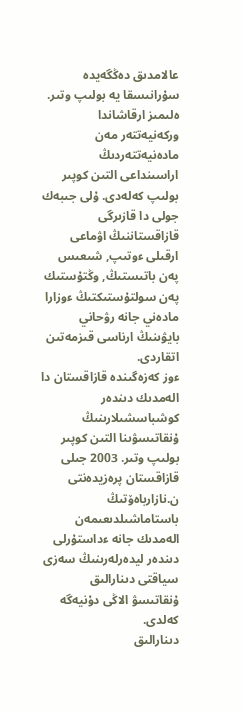عالامدىق دەڭگەيدە سۇرانىسقا يە بولىپ وتىر.
ەلىمىز ارقاشاندا وركەنيەتتەر مەن مادەنيەتتەردىڭ اراسىنداعى التىن كوپىر بولىپ كەلەدى. ۇلى جىبەك جولى دا قازىرگى قازاقستاننىڭ اۋماعى ارقىلى ءوتىپ, شىعىس پەن باتىستىڭ, وڭتۇستىك پەن سولتۇستىكتىڭ ءوزارا مادەني جانە رۋحاني بايۋىنىڭ ارناسى قىزمەتىن اتقاردى.
ءوز كەزەگىندە قازاقستان دا الەمدىك دىندەر كوشباسشىلارىنىڭ ۇنقاتىسۋىنا التىن كوپىر بولىپ وتىر. 2003 جىلى قازاقستان پرەزيدەنتى ن.نازارباەۆتىڭ باستاماشىلدىعىمەن الەمدىك جانە ءداستۇرلى دىندەر ليدەرلەرىنىڭ سەزى سياقتى دىنارالىق ۇنقاتىسۋ الاڭى دۇنيەگە كەلدى.
دىنارالىق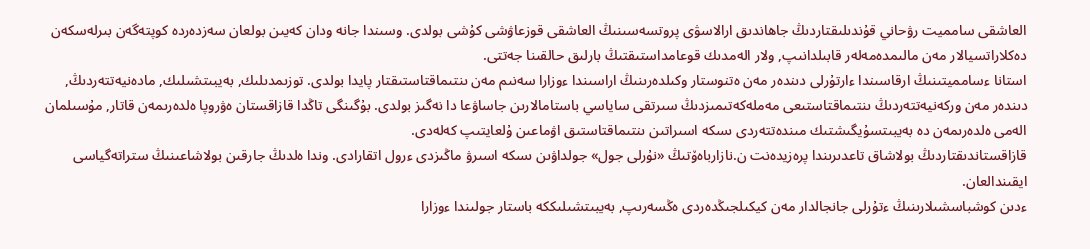العاشقى سامميت رۋحاني قۇندىلىقتاردىڭ جاھاندىق ارالاسۋى پروتسەسىنىڭ العاشقى قوزعاۋشى كۇشى بولدى. وسىندا جانە ودان كەيىن بولعان سەزدەردە كوپتەگەن بىرلەسكەن دەكلاراتسيالار مەن مالىمدەمەلەر قابىلدانىپ, ولار الەمدىك قوعامداستىقتىڭ بارلىق حالقىنا جەتتى.
استانا ءسامميتىنىڭ ارقاسىندا ءارتۇرلى دىندەر مەن ەتنوستار وكىلدەرىنىڭ اراسىندا ءوزارا سەنىم مەن ىنتىماقتاستىقتار پايدا بولدى. توزىمدىلىك, بەيبىتشىلىك, مادەنيەتتەردىڭ, دىندەر مەن وركەنيەتتەردىڭ ىنتىماقتاستىعى مەملەكەتىمىزدىڭ سىرتقى ساياسي باستامالارىن جاساۋعا دا نەگىز بولدى. بۇگىنگى تاڭدا قازاقستان ەۋروپا ەلدەرىمەن قاتار, مۇسىلمان الەمى ەلدەرىمەن دە بەيبىتسۇيگىشتىك مىندەتتەردى ىسكە اسىراتىن ىنتىماقتاستىق اۋماعىن ۇلعايتىپ كەلەدى.
قازاقستاندىقتاردىڭ بولاشاق تاعدىرىندا پرەزيدەنت ن.نازارباەۆتىڭ «نۇرلى جول» جولداۋىن ىسكە اسىرۋ ماڭىزدى ءرول اتقارادى. وندا ەلدىڭ جارقىن بولاشاعىنىڭ ستراتەگياسى ايقىندالعان.
ءدىن كوشباسشىلارىنىڭ ءتۇرلى جانجالدار مەن كيكىلجىڭدەردى ەڭسەرىپ, بەيبىتشىلىككە باستار جولىندا ءوزارا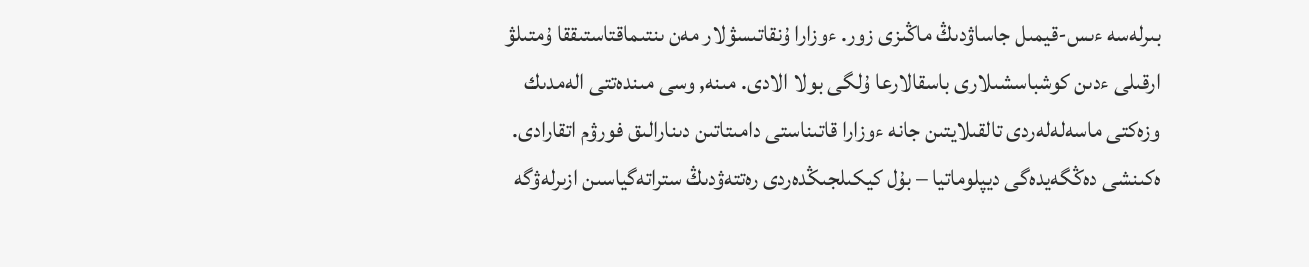بىرلەسە ءىس-قيمىل جاساۋدىڭ ماڭىزى زور. ءوزارا ۇنقاتىسۋلار مەن ىنتىماقتاستىققا ۇمتىلۋ ارقىلى ءدىن كوشباسشىلارى باسقالارعا ۇلگى بولا الادى. مىنە, وسى مىندەتتى الەمدىك وزەكتى ماسەلەلەردى تالقىلايتىن جانە ءوزارا قاتىناستى دامىتاتىن دىنارالىق فورۋم اتقارادى.
ەكىنشى دەڭگەيدەگى ديپلوماتيا – بۇل كيكىلجىڭدەردى رەتتەۋدىڭ ستراتەگياسىن ازىرلەۋگە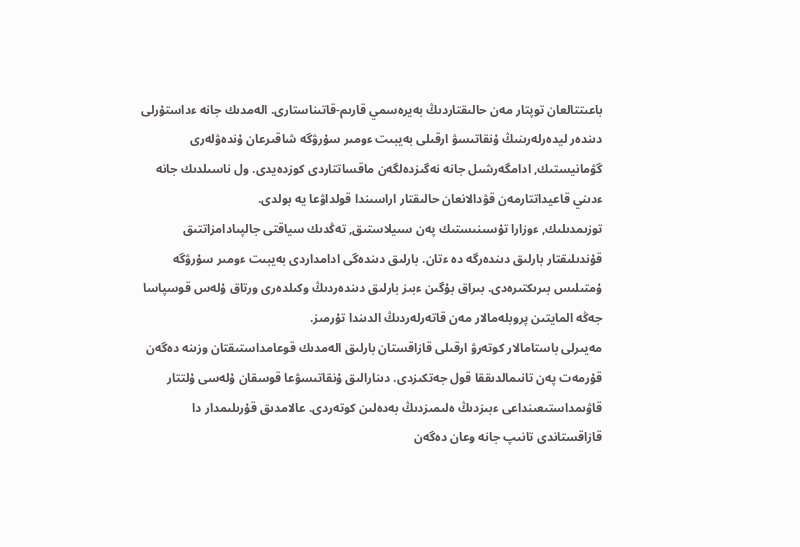باعىتتالعان توپتار مەن حالىقتاردىڭ بەيرەسمي قارىم-قاتىناستارى. الەمدىك جانە ءداستۇرلى دىندەر ليدەرلەرىنىڭ ۇنقاتىسۋ ارقىلى بەيبىت ءومىر سۇرۋگە شاقىرعان ۇندەۋلەرى گۋمانيستىك, ادامگەرشىل جانە نەگىزدەلگەن ماقساتتاردى كوزدەيدى. ول ناسىلدىك جانە ءدىني قاعيداتتارمەن قۋدالانعان حالىقتار اراسىندا قولداۋعا يە بولدى.
توزىمدىلىك, ءوزارا تۇسىنىستىك پەن سىيلاستىق, تەڭدىك سياقتى جالپىادامزاتتىق قۇندىلىقتار بارلىق دىندەرگە دە ءتان. بارلىق دىندەگى ادامداردى بەيبىت ءومىر سۇرۋگە ۇمتىلىس بىرىكتىرەدى. بىراق بۇگىن ءبىز بارلىق دىندەردىڭ وكىلدەرى ورتاق ۇلەس قوسپاسا جەڭە المايتىن پروبلەمالار مەن قاتەرلەردىڭ الدىندا تۇرمىز.
مەيىرلى باستامالار كوتەرۋ ارقىلى قازاقستان بارلىق الەمدىك قوعامداستىقتان وزىنە دەگەن قۇرمەت پەن تانىمالدىققا قول جەتكىزدى. دىنارالىق ۇنقاتىسۋعا قوسقان ۇلەسى ۇلتتار قاۋىمداستىعىنداعى ءبىزدىڭ ەلىمىزدىڭ بەدەلىن كوتەردى. عالامدىق قۇرىلىمدار دا قازاقستاندى تانىپ جانە وعان دەگەن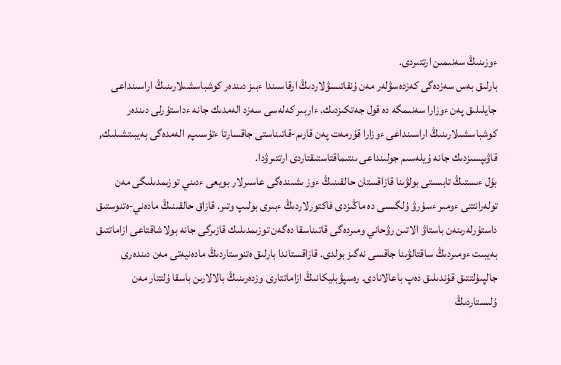ءوزىنىڭ سەنىمىن ارتتىردى.
بارلىق بەس سەزدەگى كەزدەسۋلەر مەن ۇنقاتىسۋلاردىڭ ارقاسىندا ءبىز دىندەر كوشباسشىلارىنىڭ اراسىنداعى جايلىلىق پەن ءوزارا سەنىمگە دە قول جەتكىزدىك. ءاربىر كەلەسى سەزد الەمدىك جانە ءداستۇرلى دىندەر كوشباسشىلارىنىڭ اراسىنداعى ءوزارا قۇرمەت پەن قارىم-قاتىناستى جاقسارتا ءتۇسىپ, الەمدەگى بەيبىتشىلىك, قاۋىپسىزدىك جانە ۇيلەسىم جولىنداعى ىنتىماقتاستىقتاردى ارتتىرۋدا.
بۇل ءىستىڭ تابىستى بولۋىنا قازاقستان حالقىنىڭ ءوز ىشىندەگى عاسىرلار بويعى ءدىني توزىمدىلىگى مەن تولەرانتتى ءومىر ءسۇرۋ ۇلگىسى دە ماڭىزدى فاكتورلاردىڭ ءبىرى بولىپ وتىر. قازاق حالقىنىڭ مادەني-ەتنوستىق داستۇرلەرىنەن باستاۋ الاتىن رۋحاني ومىردەگى قاتىناسقا دەگەن توزىمدىلىك قازىرگى جانە بولاشاقتاعى ازاماتتىق بەيبىت ءومىردىڭ ساقتالۋىنا جاقسى نەگىز بولدى. قازاقستاندا بارلىق ەتنوستاردىڭ مادەنيەتى مەن دىندەرى جالپىۇلتتىق قۇندىلىق دەپ باعالانادى. رەسپۋبليكانىڭ ازاماتتارى وزدەرىنىڭ بالالارىن باسقا ۇلتتار مەن ۇلىستاردىڭ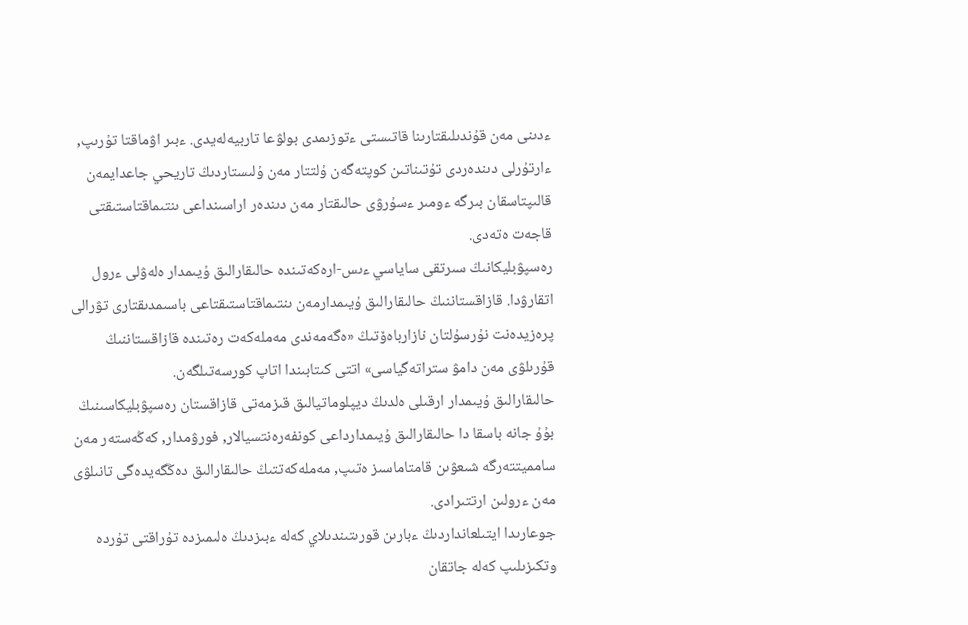ءدىنى مەن قۇندىلىقتارىنا قاتىستى ءتوزىمدى بولۋعا تاربيەلەيدى. ءبىر اۋماقتا تۇرىپ, ءارتۇرلى دىندەردى تۇتىناتىن كوپتەگەن ۇلتتار مەن ۇلىستاردىڭ تاريحي جاعدايمەن قالىپتاسقان بىرگە ءومىر ءسۇرۋى حالىقتار مەن دىندەر اراسىنداعى ىنتىماقتاستىقتى قاجەت ەتەدى.
رەسپۋبليكانىڭ سىرتقى ساياسي ءىس-ارەكەتىندە حالىقارالىق ۇيىمدار ەلەۋلى ءرول اتقارۋدا. قازاقستاننىڭ حالىقارالىق ۇيىمدارمەن ىنتىماقتاستىقتاعى باسىمدىقتارى تۋرالى پرەزيدەنت نۇرسۇلتان نازارباەۆتىڭ «ەگەمەندى مەملەكەت رەتىندە قازاقستاننىڭ قۇرىلۋى مەن دامۋ ستراتەگياسى» اتتى كىتابىندا اتاپ كورسەتىلگەن.
حالىقارالىق ۇيىمدار ارقىلى ەلدىڭ ديپلوماتيالىق قىزمەتى قازاقستان رەسپۋبليكاسىنىڭ بۇۇ جانە باسقا دا حالىقارالىق ۇيىمدارداعى كونفەرەنتسيالار, فورۋمدار, كەڭەستەر مەن سامميتتەرگە شىعۋىن قامتاماسىز ەتىپ, مەملەكەتتىڭ حالىقارالىق دەڭگەيدەگى تانىلۋى مەن ءرولىن ارتتىرادى.
جوعارىدا ايتىلعانداردىڭ ءبارىن قورىتىندىلاي كەلە ءبىزدىڭ ەلىمىزدە تۇراقتى تۇردە وتكىزىلىپ كەلە جاتقان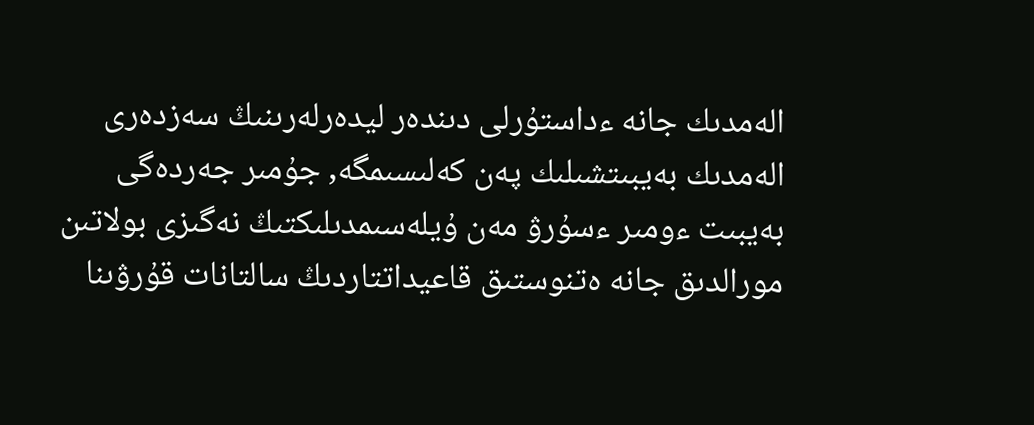الەمدىك جانە ءداستۇرلى دىندەر ليدەرلەرىنىڭ سەزدەرى الەمدىك بەيبىتشىلىك پەن كەلىسىمگە, جۇمىر جەردەگى بەيبىت ءومىر ءسۇرۋ مەن ۇيلەسىمدىلىكتىڭ نەگىزى بولاتىن مورالدىق جانە ەتنوستىق قاعيداتتاردىڭ سالتانات قۇرۋىنا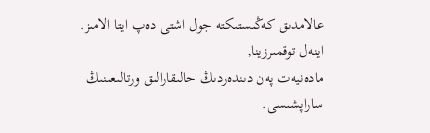عالامدىق كەڭىستىكتە جول اشتى دەپ ايتا الامىز.
اينەل توقمىرزينا,
مادەنيەت پەن دىندەردىڭ حالىقارالىق ورتالىعىنىڭ ساراپشىسى.